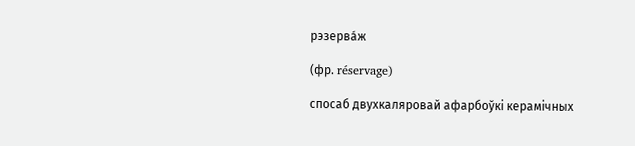рэзерва́ж

(фр. réservage)

спосаб двухкаляровай афарбоўкі керамічных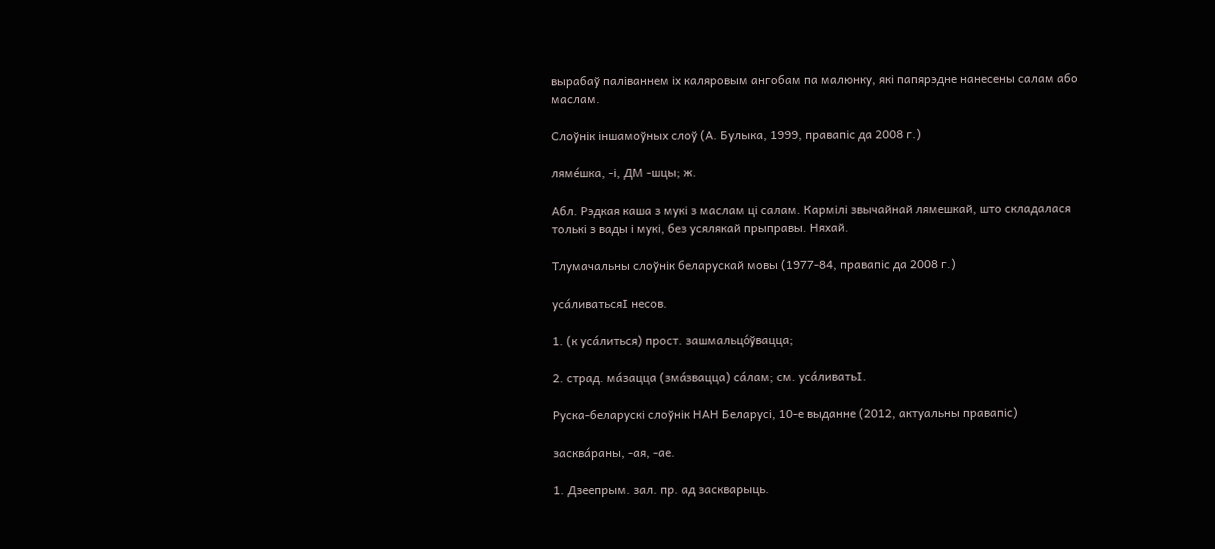вырабаў паліваннем іх каляровым ангобам па малюнку, які папярэдне нанесены салам або маслам.

Слоўнік іншамоўных слоў (А. Булыка, 1999, правапіс да 2008 г.)

ляме́шка, ‑і, ДМ ‑шцы; ж.

Абл. Рэдкая каша з мукі з маслам ці салам. Кармілі звычайнай лямешкай, што складалася толькі з вады і мукі, без усялякай прыправы. Няхай.

Тлумачальны слоўнік беларускай мовы (1977-84, правапіс да 2008 г.)

уса́ливатьсяI несов.

1. (к уса́литься) прост. зашмальцо́ўвацца;

2. страд. ма́зацца (зма́звацца) са́лам; см. уса́ливатьI.

Руска-беларускі слоўнік НАН Беларусі, 10-е выданне (2012, актуальны правапіс)

засква́раны, ‑ая, ‑ае.

1. Дзеепрым. зал. пр. ад заскварыць.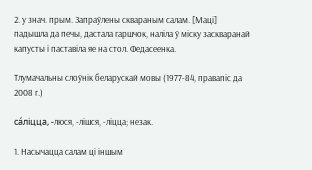2. у знач. прым. Запраўлены сквараным салам. [Маці] падышла да печы, дастала гаршчок, наліла ў міску заскваранай капусты і паставіла яе на стол. Федасеенка.

Тлумачальны слоўнік беларускай мовы (1977-84, правапіс да 2008 г.)

са́ліцца, ‑люся, ‑лішся, ‑ліцца; незак.

1. Насычацца салам ці іншым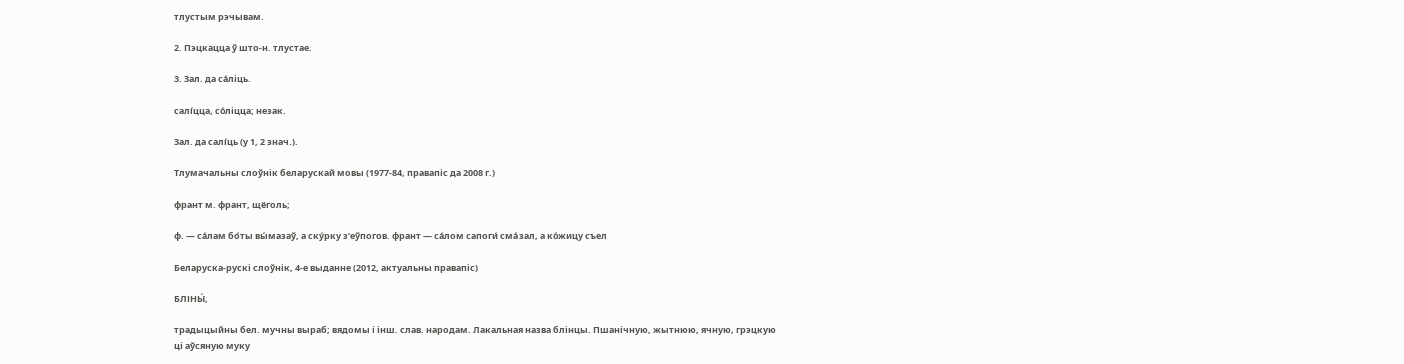тлустым рэчывам.

2. Пэцкацца ў што‑н. тлустае.

3. Зал. да са́ліць.

салі́цца, со́ліцца; незак.

Зал. да салі́ць (у 1, 2 знач.).

Тлумачальны слоўнік беларускай мовы (1977-84, правапіс да 2008 г.)

франт м. франт, щёголь;

ф. — са́лам бо́ты вы́мазаў, а ску́рку з’еўпогов. франт — са́лом сапоги́ сма́зал, а ко́жицу съел

Беларуска-рускі слоўнік, 4-е выданне (2012, актуальны правапіс)

БЛІНЫ́,

традыцыйны бел. мучны выраб; вядомы і інш. слав. народам. Лакальная назва блінцы. Пшанічную, жытнюю, ячную, грэцкую ці аўсяную муку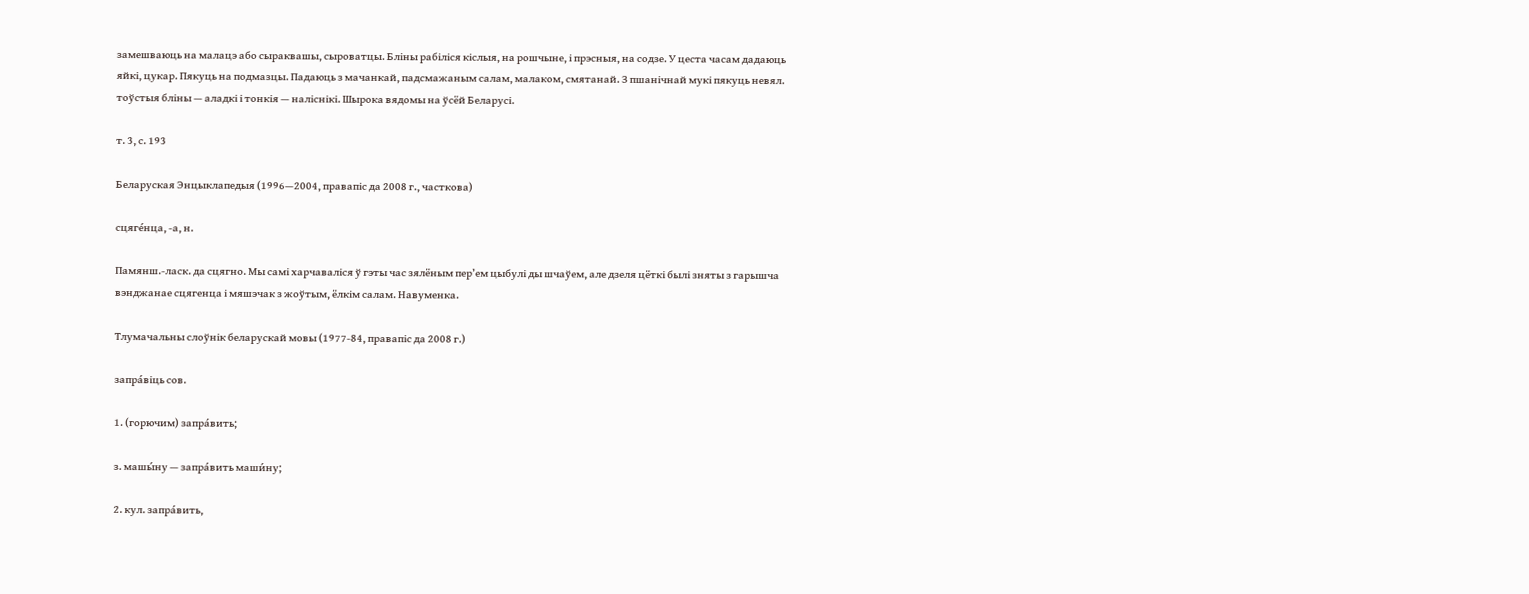замешваюць на малацэ або сыраквашы, сыроватцы. Бліны рабіліся кіслыя, на рошчыне, і прэсныя, на содзе. У цеста часам дадаюць яйкі, цукар. Пякуць на подмазцы. Падаюць з мачанкай, падсмажаным салам, малаком, смятанай. З пшанічнай мукі пякуць невял. тоўстыя бліны — аладкі і тонкія — наліснікі. Шырока вядомы на ўсёй Беларусі.

т. 3, с. 193

Беларуская Энцыклапедыя (1996—2004, правапіс да 2008 г., часткова)

сцяге́нца, ‑а, н.

Памянш.-ласк. да сцягно. Мы самі харчаваліся ў гэты час зялёным пер’ем цыбулі ды шчаўем, але дзеля цёткі былі зняты з гарышча вэнджанае сцягенца і мяшэчак з жоўтым, ёлкім салам. Навуменка.

Тлумачальны слоўнік беларускай мовы (1977-84, правапіс да 2008 г.)

запра́віць сов.

1. (горючим) запра́вить;

з. машы́ну — запра́вить маши́ну;

2. кул. запра́вить,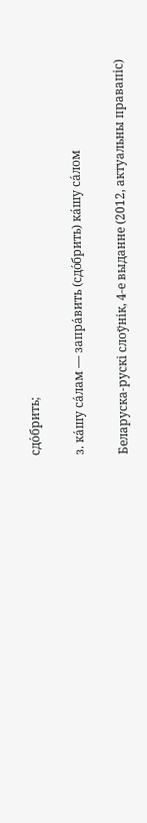сдо́брить;

з. ка́шу са́лам — запра́вить (сдо́брить) ка́шу са́лом

Беларуска-рускі слоўнік, 4-е выданне (2012, актуальны правапіс)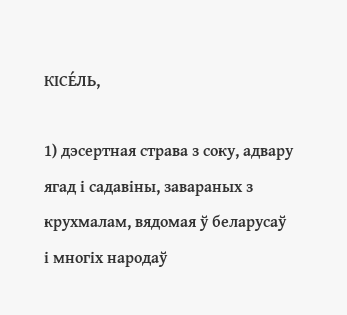КІСЕ́ЛЬ,

1) дэсертная страва з соку, адвару ягад і садавіны, завараных з крухмалам, вядомая ў беларусаў і многіх народаў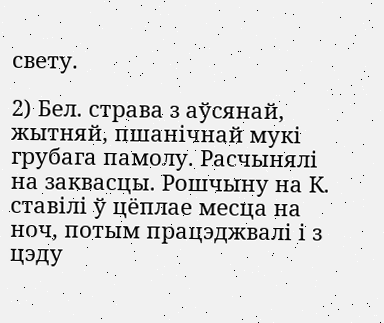свету.

2) Бел. страва з аўсянай, жытняй, пшанічнай мукі грубага памолу. Расчынялі на заквасцы. Рошчыну на К. ставілі ў цёплае месца на ноч, потым працэджвалі і з цэду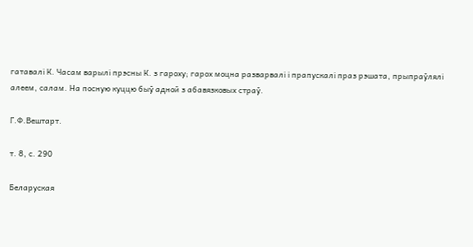гатавалі К. Часам варылі прэсны К. з гароху; гарох моцна разварвалі і прапускалі праз рэшата, прыпраўлялі алеем, салам. На посную куццю быў адной з абавязковых страў.

Г.Ф.Вештарт.

т. 8, с. 290

Беларуская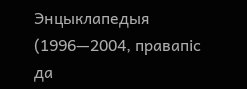Энцыклапедыя (1996—2004, правапіс да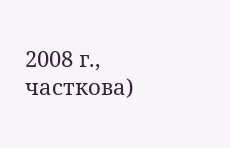2008 г., часткова)